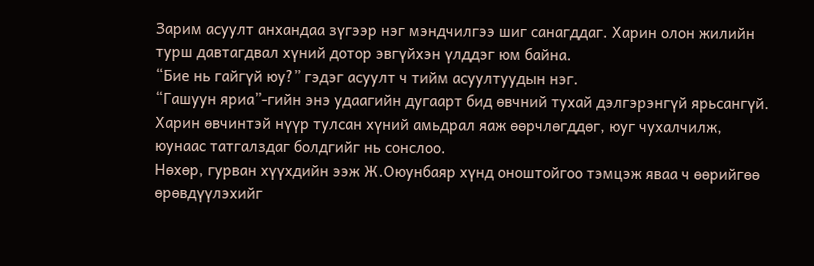Зарим асуулт анхандаа зүгээр нэг мэндчилгээ шиг санагддаг. Харин олон жилийн турш давтагдвал хүний дотор эвгүйхэн үлддэг юм байна.
“Бие нь гайгүй юу?” гэдэг асуулт ч тийм асуултуудын нэг.
“Гашуун яриа”-гийн энэ удаагийн дугаарт бид өвчний тухай дэлгэрэнгүй ярьсангүй. Харин өвчинтэй нүүр тулсан хүний амьдрал яаж өөрчлөгддөг, юуг чухалчилж, юунаас татгалздаг болдгийг нь сонслоо.
Нөхөр, гурван хүүхдийн ээж Ж.Оюунбаяр хүнд оноштойгоо тэмцэж яваа ч өөрийгөө өрөвдүүлэхийг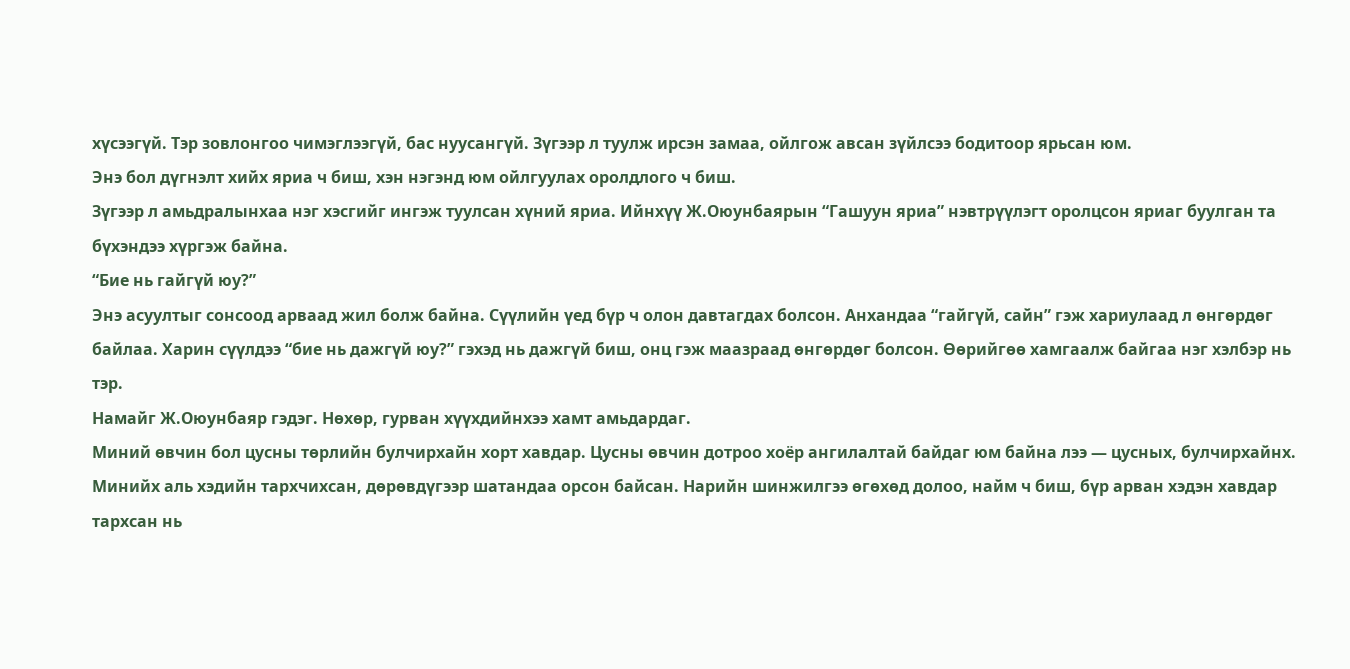хүсээгүй. Тэр зовлонгоо чимэглээгүй, бас нуусангүй. Зүгээр л туулж ирсэн замаа, ойлгож авсан зүйлсээ бодитоор ярьсан юм.
Энэ бол дүгнэлт хийх яриа ч биш, хэн нэгэнд юм ойлгуулах оролдлого ч биш.
Зүгээр л амьдралынхаа нэг хэсгийг ингэж туулсан хүний яриа. Ийнхүү Ж.Оюунбаярын “Гашуун яриа” нэвтрүүлэгт оролцсон яриаг буулган та бүхэндээ хүргэж байна.
“Бие нь гайгүй юу?”
Энэ асуултыг сонсоод арваад жил болж байна. Сүүлийн үед бүр ч олон давтагдах болсон. Анхандаа “гайгүй, сайн” гэж хариулаад л өнгөрдөг байлаа. Харин сүүлдээ “бие нь дажгүй юу?” гэхэд нь дажгүй биш, онц гэж маазраад өнгөрдөг болсон. Өөрийгөө хамгаалж байгаа нэг хэлбэр нь тэр.
Намайг Ж.Оюунбаяр гэдэг. Нөхөр, гурван хүүхдийнхээ хамт амьдардаг.
Миний өвчин бол цусны төрлийн булчирхайн хорт хавдар. Цусны өвчин дотроо хоёр ангилалтай байдаг юм байна лээ — цусных, булчирхайнх. Минийх аль хэдийн тархчихсан, дөрөвдүгээр шатандаа орсон байсан. Нарийн шинжилгээ өгөхөд долоо, найм ч биш, бүр арван хэдэн хавдар тархсан нь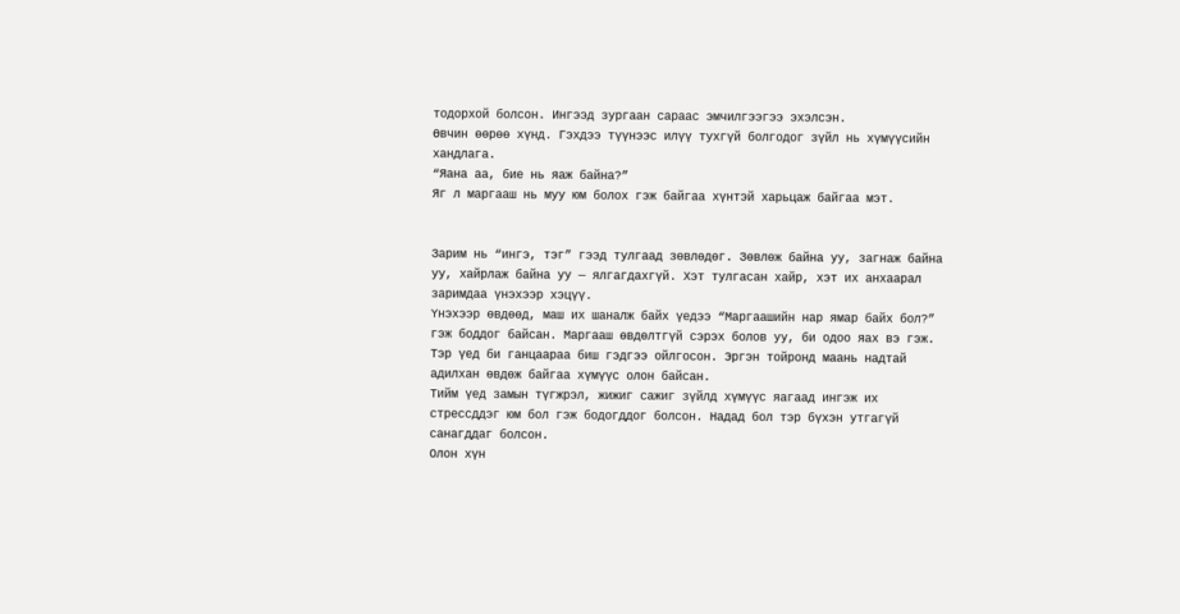тодорхой болсон. Ингээд зургаан сараас эмчилгээгээ эхэлсэн.
Өвчин өөрөө хүнд. Гэхдээ түүнээс илүү тухгүй болгодог зүйл нь хүмүүсийн хандлага.
“Яана аа, бие нь яаж байна?”
Яг л маргааш нь муу юм болох гэж байгаа хүнтэй харьцаж байгаа мэт.


Зарим нь “ингэ, тэг” гээд тулгаад зөвлөдөг. Зөвлөж байна уу, загнаж байна уу, хайрлаж байна уу — ялгагдахгүй. Хэт тулгасан хайр, хэт их анхаарал заримдаа үнэхээр хэцүү.
Үнэхээр өвдөөд, маш их шаналж байх үедээ “Маргаашийн нар ямар байх бол?” гэж боддог байсан. Маргааш өвдөлтгүй сэрэх болов уу, би одоо яах вэ гэж. Тэр үед би ганцаараа биш гэдгээ ойлгосон. Эргэн тойронд маань надтай адилхан өвдөж байгаа хүмүүс олон байсан.
Тийм үед замын түгжрэл, жижиг сажиг зүйлд хүмүүс яагаад ингэж их стрессддэг юм бол гэж бодогддог болсон. Надад бол тэр бүхэн утгагүй санагддаг болсон.
Олон хүн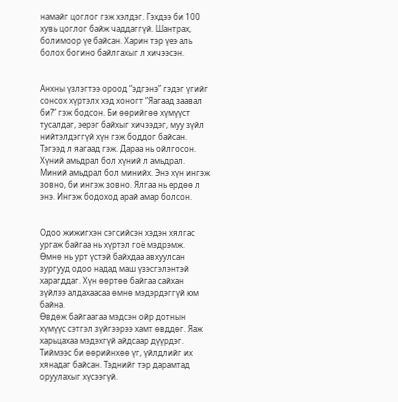намайг цоглог гэж хэлдэг. Гэхдээ би 100 хувь цоглог байж чаддаггүй. Шантрах, болимоор үе байсан. Харин тэр үеэ аль болох богино байлгахыг л хичээсэн.


Анхны үзлэгтээ ороод “эдгэнэ” гэдэг үгийг сонсох хүртэлх хэд хоногт “Яагаад заавал би?” гэж бодсон. Би өөрийгөө хүмүүст тусалдаг, эерэг байхыг хичээдэг, муу зүйл нийтэлдэггүй хүн гэж боддог байсан. Тэгээд л яагаад гэж. Дараа нь ойлгосон.
Хүний амьдрал бол хүний л амьдрал. Миний амьдрал бол минийх. Энэ хүн ингэж зовно, би ингэж зовно. Ялгаа нь ердөө л энэ. Ингэж бодоход арай амар болсон.


Одоо жижигхэн сэгсийсэн хэдэн хялгас ургаж байгаа нь хүртэл гоё мэдрэмж.
Өмнө нь урт үстэй байхдаа авхуулсан зургууд одоо надад маш үзэсгэлэнтэй харагддаг. Хүн өөртөө байгаа сайхан зүйлээ алдахаасаа өмнө мэдэрдэггүй юм байна.
Өвдөж байгаагаа мэдсэн ойр дотнын хүмүүс сэтгэл зүйгээрээ хамт өвддөг. Яаж харьцахаа мэдэхгүй айдсаар дүүрдэг. Тиймээс би өөрийнхөө үг, үйлдлийг их хянадаг байсан. Тэднийг тэр дарамтад оруулахыг хүсээгүй.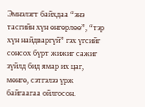Эмнэлэгт байхдаа “энэ тасгийн хүн өнгөрлөө”, “тэр хүн найдваргүй” гэх үгсийг сонсох бүрт жижиг сажиг зүйлд бид ямар их цаг, мөнгө, сэтгэлээ үрж байгаагаа ойлгосон.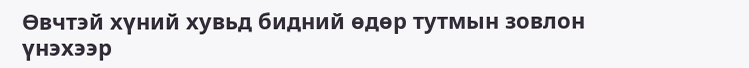Өвчтэй хүний хувьд бидний өдөр тутмын зовлон үнэхээр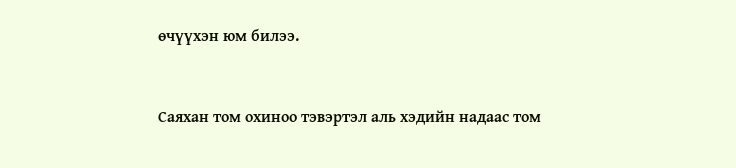өчүүхэн юм билээ.


Саяхан том охиноо тэвэртэл аль хэдийн надаас том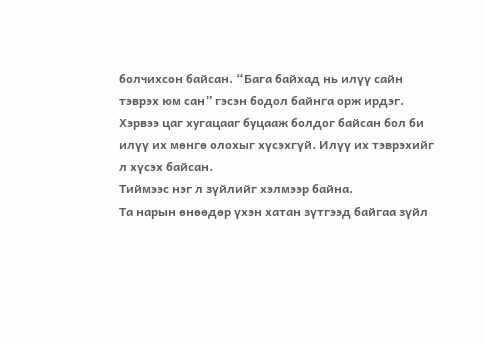болчихсон байсан. “Бага байхад нь илүү сайн тэврэх юм сан” гэсэн бодол байнга орж ирдэг.
Хэрвээ цаг хугацааг буцааж болдог байсан бол би илүү их мөнгө олохыг хүсэхгүй. Илүү их тэврэхийг л хүсэх байсан.
Тиймээс нэг л зүйлийг хэлмээр байна.
Та нарын өнөөдөр үхэн хатан зүтгээд байгаа зүйл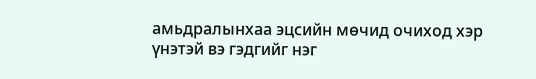амьдралынхаа эцсийн мөчид очиход хэр үнэтэй вэ гэдгийг нэг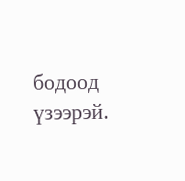бодоод үзээрэй.